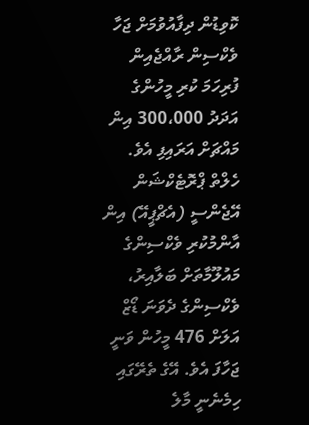ކޮވިޑުން ދިފާއުވުމަށް ޖަހާ ވެކްސިން ރާއްޖެއިން ފުރިހަމަ ކުރި މީހުންގެ އަދަދު 300،000 އިން މައްޗަށް އަރައިފި އެވެ.
ހެލްތް ޕްރޮޓެކްޝަން އޭޖެންސީ (އެޗްޕީއޭ) އިން އާންމުކުރި ވެކްސިންގެ މައުލޫމާތަށް ބަލާއިރު، ވެކްސިންގެ ދެވަނަ ޑޯޒް އަލަށް 476 މީހުން ވަނީ ޖަހާފަ އެވެ. އޭގެ ތެރޭގައި ހިމެނެނީ މާލެ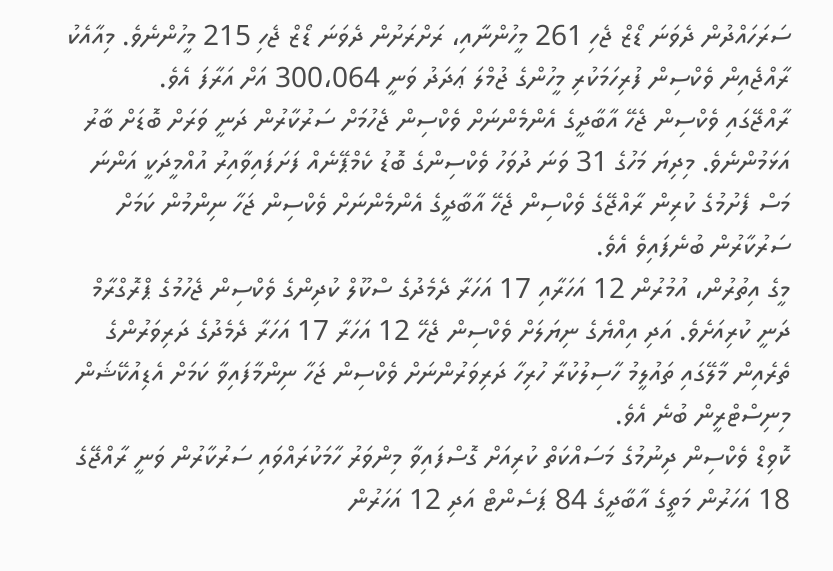ސަރަހައްދުން ދެވަނަ ޑޯޒް ޖެހި 261 މީހުންނާއި، ރަށްރަށުން ދެވަނަ ޑޯޒް ޖެހި 215 މީހުންނެވެ. މިއާއެކު ރާއްޖެއިން ވެކްސިން ފުރިހަމަކުރި މީހުންގެ ޖުމްލަ ޢަދަދު ވަނީ 300،064 އަށް އަރާފަ އެވެ.
ރާއްޖޭގައި ވެކްސިން ޖެހޭ އާބާދީގެ އެންމެންނަށް ވެކްސިން ޖެހުމަށް ސަރުކާރުން ދަނީ ވަރަށް ބޮޑަށް ބާރު އަޅަމުންނެވެ. މިދިޔަ މަހުގެ 31 ވަނަ ދުވަހު ވެކްސިންގެ ބޮޑު ކެމްޕޭނެއް ފަށަފައިވާއިރު އުއްމީދަކީ އަންނަ މަސް ފެށުމުގެ ކުރިން ރާއްޖޭގެ ވެކްސިން ޖެހޭ އާބާދީގެ އެންމެންނަށް ވެކްސިން ޖަހާ ނިންމުން ކަމަށް ސަރުކާރުން ބުނެފައިވެ އެވެ.
މީގެ އިތުރުން، އުމުރުން 12 އަހަރާއި 17 އަހަރާ ދެމެދުގެ ސްކޫލް ކުދިންގެ ވެކްސިން ޖެހުމުގެ ޕްރޮގްރާމް ދަނީ ކުރިއަށެވެ. އަދި އިއްޔެގެ ނިޔަލަށް ވެކްސިން ޖެހޭ 12 އަހަރާ 17 އަހަރާ ދެމެދުގެ ދަރިވަރުންގެ ތެރެއިން މާލޭގައި ތައުލީމު ހާސިލުކުރާ ހުރިހާ ދަރިވަރުންނަށް ވެކްސިން ޖަހާ ނިންމާފައިވާ ކަމަށް އެޑިއުކޭޝަން މިނިސްޓްރީން ބުނެ އެވެ.
ކޮވިޑް ވެކްސިން ދިނުމުގެ މަސައްކަތް ކުރިއަށް ގޮސްފައިވާ މިންވަރު ހާމަކުރައްވައި ސަރުކާރުން ވަނީ ރާއްޖޭގެ 18 އަހަރުން މަތީގެ އާބާދީގެ 84 ޕަސެންޓް އަދި 12 އަހަރުން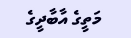މަތީގެ އާބާދީގެ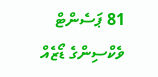81 ޕަސެންޓް ވެކްސިންގެ ޑޯޒެއް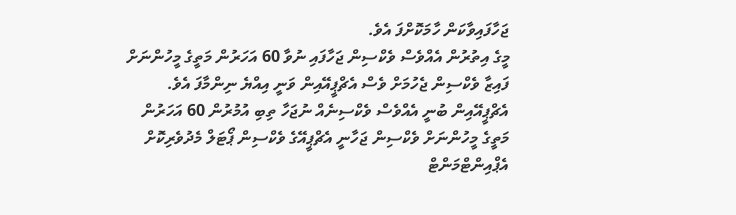ޖަހާފައިވާކަން ހާމަކޮށްފަ އެވެ.
މީގެ އިތުރުން އެއްވެސް ވެކްސިން ޖަހާފައި ނުވާ 60 އަހަރުން މަތީގެ މީހުންނަށް ފައިޒާ ވެކްސިން ޖެހުމަށް ވެސް އެޗްޕީއޭއިން ވަނީ އިއްޔެ ނިންމާފަ އެވެ.
އެޗްޕީއޭއިން ބުނީ އެއްވެސް ވެކްސިނެއް ނުޖަހާ ތިބި އުމުރުން 60 އަހަރުން މަތީގެ މީހުންނަށް ވެކްސިން ޖަހާނީ އެޗްޕީއޭގެ ވެކްސިން ޕޯޓަލް މެދުވެރިކޮށް އެޕްއިންޓްމަންޓް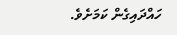ހައްދައިގެން ކަމަށެވެ.